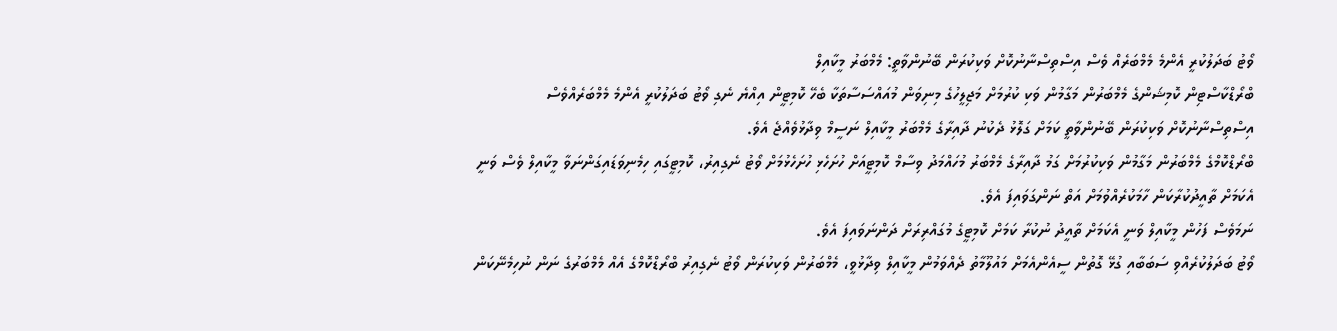ވޯޓު ބަދަލުކުރީ އެންމެ މެމްބަރެއް ވެސް އިސްތިސްނާނުކޮށް ވަކިކުރަން ބޭނުންވާތީ: މެމްބަރު މީކާއިލް
ބްރޯޑްކާސްޓިން ކޮމިޝަންގެ މެމްބަރުން މަގާމުން ވަކި ކުރުމަށް މަޖިލީހުގެ މިނިވަން މުއައްސަސާތަކާ ބެހޭ ކޮމިޓީން އިއްޔެ ނެގި ވޯޓު ބަދަލުކުރީ އެންމެ މެމްބަރެއްވެސް އިސްތިސްނާނުކޮށް ވަކިކުރަން ބޭނުންވާތީ ކަމަށް ގަލޮޅު ދެކުނު ދާއިރާގެ މެމްބަރު މީކާއިލް ނަސީމް ވިދާޅުވެއްޖެ އެވެ.
ބްރޯޑްކޮމްގެ މެމްބަރުން މަގާމުން ވަކިކުރުމަށް ގަމު ދާއިރާގެ މެމްބަރު މުހައްމަދު ވިސާމް ކޮމިޓީއަށް ހުށަހެޅި ހުށަހެޅުމަށް ވޯޓު ނެގިއިރު، ކޮމިޓީގައި ހިމެނިވަޑައިގަންނަވާ މީކާއިލް ވެސް ވަނީ އެކަމަށް ތާއީދުކުރާކަން ހާމަކުރެއްވުމަށް އަތް ނަންގަވައިފަ އެވެ.
ނަމަވެސް ފަހުން މީކާއިލް ވަނީ އެކަމަށް ތާއީދު ނުކުރާ ކަމަށް ކޮމިޓީގެ މުގައްރިރަށް ދަންނަވައިފަ އެވެ.
ވޯޓު ބަދަލުކުރެއްވި ސަބަބާއި ގުޅޭ ގޮތުން ސީއެންއެމަށް މައުލޫމާތު ދެއްވަމުން މީކާއިލް ވިދާޅުވީ، މެމްބަރުން ވަކިކުރަން ވޯޓު ނެގިއިރު ބްރޯޑްކޮމްގެ އެއް މެމްބަރުގެ ނަން ނުހިމެނޭކަން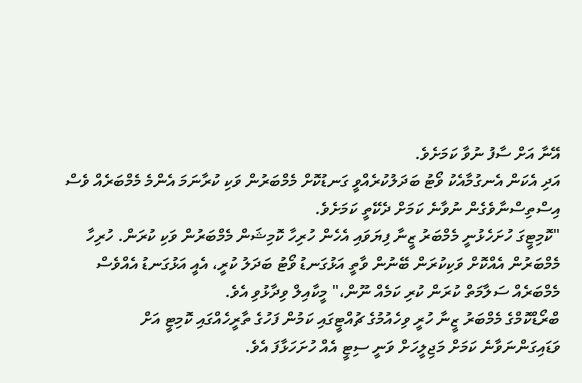އޭނާ އަށް ސާފު ނުވާ ކަމަށެވެ.
އަދި އެކަން އެނގުމާއެކު ވޯޓު ބަދަލުކުރެއްވީ ގަނޑުކޮށް މެމްބަރުން ވަކި ކުރާނަމަ އެންމެ މެމްބަރެއް ވެސް އިސްތިސްނާވެގެން ނުވާނެ ކަމަށް ދެކޭތީ ކަމަށެވެ.
"ކޮމިޓީގަ ހުށަހެޅުނީ މެމްބަރު ޒީނާ ފިޔަވައި އެހެން ހުރިހާ ކޮމިޝަން މެމްބަރުން ވަކި ކުރަން. ހުރިހާ މެމްބަރުން އެއްކޮށް ވަކިކުރަން ބޭނުން ވާތީ އަޅުގަނޑު ވޯޓު ބަދަލު ކުރީ، އެއީ އަޅުގަނޑު އެއްވެސް މެމްބަރެއް ސަލާމަތް ކުރަން ކުރި ކަމެއް ނޫން،" މީކާއިލް ވިދާޅުވި އެވެ.
ބްރޯޑްކޮމްގެ މެމްބަރު ޒީނާ ހުރީ ވިހެއުމުގެ ޗުއްޓީގައި ކަމުން ފަހުގެ ތާރީހެއްގައި ކޮމިޓީ އަށް ވަޑައިގަންނަވާނެ ކަމަށް މަޖިލީހަށް ވަނީ ސިޓީ އެއް ހުށަހަޅާފަ އެވެ.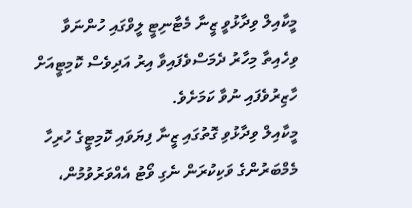މީކާއިލް ވިދާޅުވީ ޒީނާ މެޓާނިޓީ ލީވްގައި ހުންނަވާ ވިހެއިތާ މިހާރު ދެމަސްވެފައިވާ އިރު އަދިވެސް ކޮމިޓީއަށް ހާޒިރުވެފައި ނުވާ ކަމަށެވެ.
މީކާއިލް ވިދާޅުވި ގޮތުގައި ޒީނާ ފިޔަވައި ކޮމިޓީގެ ހުރިހާ މެމްބަރުންގެ ވަކިކުރަން ނެގި ވޯޓު އެއްވަރުވުމުން،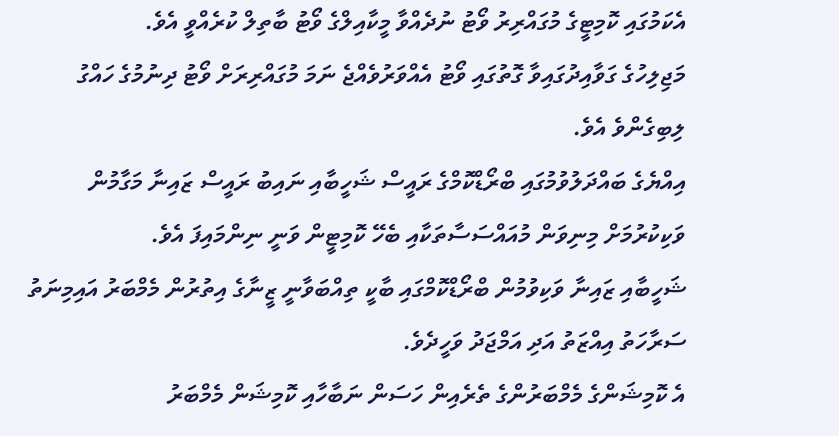އެކަމުގައި ކޮމިޓީގެ މުގައްރިރު ވޯޓު ނުދެއްވާ މީކާއިލްގެ ވޯޓު ބާތިލް ކުރެއްވީ އެވެ.
މަޖިލިހުގެ ގަވާއިދުގައިވާ ގޮތުގައި ވޯޓު އެއްވަރުވެއްޖެ ނަމަ މުގައްރިރަށް ވޯޓު ދިނުމުގެ ހައްގު ލިބިގެންވެ އެވެ.
އިއްޔެގެ ބައްދަލުވުމުގައި ބްރޯޑްކޮމްގެ ރައީސް ޝަހީބާއި ނައިބު ރައީސް ޒައިނާ މަގާމުން ވަކިކުރުމަށް މިނިވަން މުއައްސަސާތަކާއި ބެހޭ ކޮމިޓީން ވަނީ ނިންމައިފަ އެވެ.
ޝަހީބާއި ޒައިނާ ވަކިވުމުން ބްރޯޑްކޮމްގައި ބާކީ ތިއްބަވާނީ ޒީނާގެ އިތުރުން މެމްބަރު އައިމިނަތު ސަރާހަތު އިއްޒަތު އަދި އަމްޖަދު ވަހީދެވެ.
އެ ކޮމިޝަންގެ މެމްބަރުންގެ ތެރެއިން ހަސަން ނަބާހާއި ކޮމިޝަން މެމްބަރު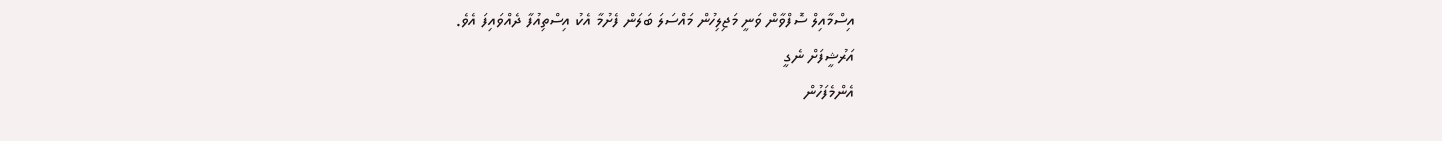އިސްމާއިލް ސޮފްވާން ވަނީ މަޖިލިހުން މައްސަލަ ބަލަން ފެށުމާ އެކު އިސްތިއުފާ ދެއްވައިފަ އެވެ.
އަރުޝީފަށް ނެގީ
އެންމެފަހުން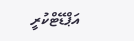އަޕްޑޭޓްކުރީ